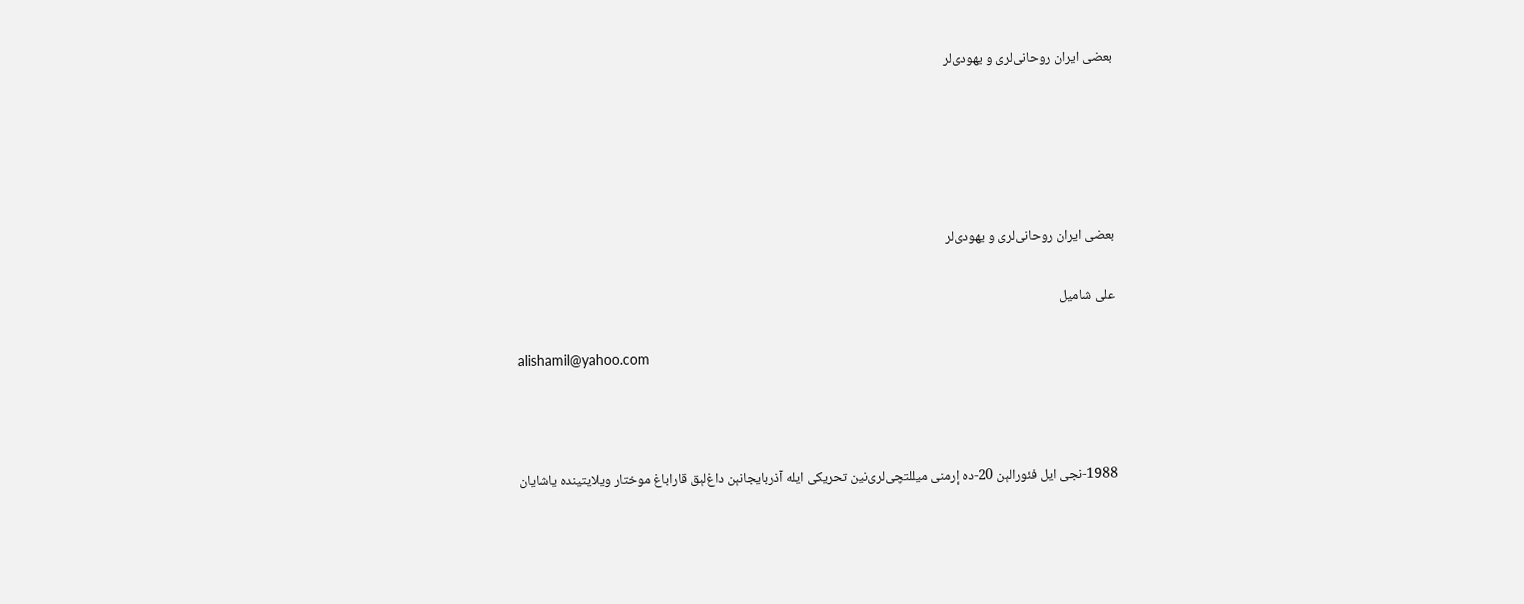بعضی ایران روحانی‌لری و یهودی‌لر





بعضی ایران روحانی‌لری و یهودی‌لر

علی شامیل

alishamil@yahoo.com



1988-نجی ایل فئورالېن 20-ده‌ إرمنی میللتچی‌لری‌نین تحریکی ایله‌ آذربایجانېن داغ‌لېق قاراباغ موختار ویلایتینده‌ یاشایان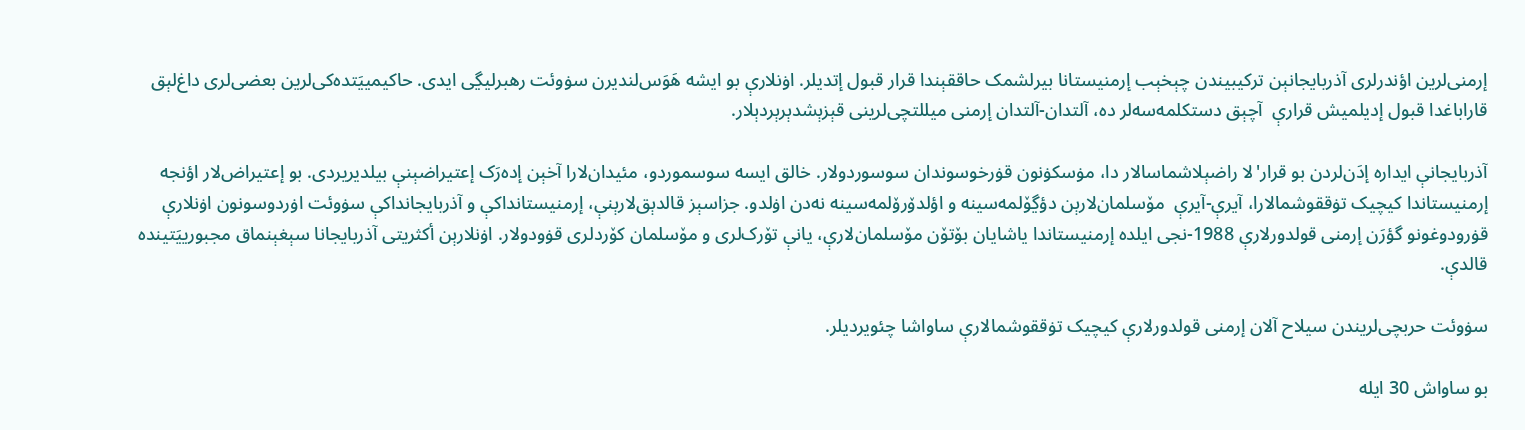إرمنی‌لرین اؤندر‌لری آذربایجانېن ترکیبیندن چېخېب إرمنیستانا بیرلشمک حاققېندا قرار قبول إتدیلر. اۏنلارې بو ایشه‌ هَوَس‌لندیرن سۏوئت رهبر‌لیڲی ایدی. حاکیمییَتده‌کی‌لرین بعضی‌لری داغ‌لېق قاراباغدا قبول إدیلمیش قرارې  آچېق دستکلمه‌سه‌لر ده‌، آلتدان-آلتدان إرمنی میللتچی‌لرینی قېزېشدېرېردېلار.

آذربایجانې ایداره‌ إدَن‌لردن بو قرار'لا‌ راضېلاشماسالار دا، مۏسکۏنون قۏرخوسوندان سوسوردو‌لار. خالق ایسه‌ سوسموردو، مئیدان‌لارا آخېن إده‌رَک إعتیراضېنې بیلدیریردی. بو إعتیراض‌لار اؤنجه‌ إرمنیستاندا کیچیک تۏققوشما‌لارا، آیرې-آیرې  مۆسلمان‌لارېن دؤڲۆلمه‌سینه‌ و اؤلدۆرۆلمه‌سینه‌ نه‌دن اۏلدو. جزا‌سېز قالدېق‌لارېنې، إرمنیستانداکې و آذربایجانداکې سۏوئت اۏردوسونون اۏنلارې قۏرودوغونو گؤرَن إرمنی قولدور‌لارې 1988-نجی ایلده‌ إرمنیستاندا یاشایان بۆتۆن مۆسلمان‌لارې، یانې تۆرک‌لری و مۆسلمان کۆرد‌لری قۏودولار. اۏنلارېن أکثریتی آذربایجانا سېغېنماق مجبورییَتینده‌ قالدې.

سۏوئت حربچی‌لریندن سیلاح آلان إرمنی قولدور‌لارې کیچیک تۏققوشما‌لارې ساواشا چئویردیلر.

بو ساواش 30 ایله‌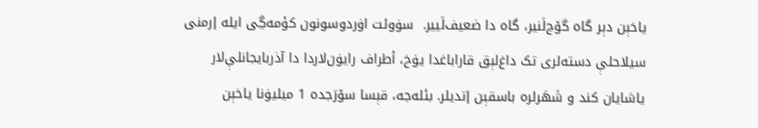یاخېن دېر گاه‌ گۆج‌لَنیر، گاه‌ دا ضعیف‌لَییر.  سۏوئت اۏردوسونون کؤمه‌ڲی ایله‌ إرمنی سیلاحلې دسته‌لری تک داغ‌لېق قاراباغدا یۏخ، أطراف رایۏن‌لاردا دا آذربایجانلې‌لار یاشایان کند و شَهَر‌لره‌ باسقېن إتدیلر. بئله‌جه‌، قېسا سۆرَجده‌ 1 میلیۏنا یاخېن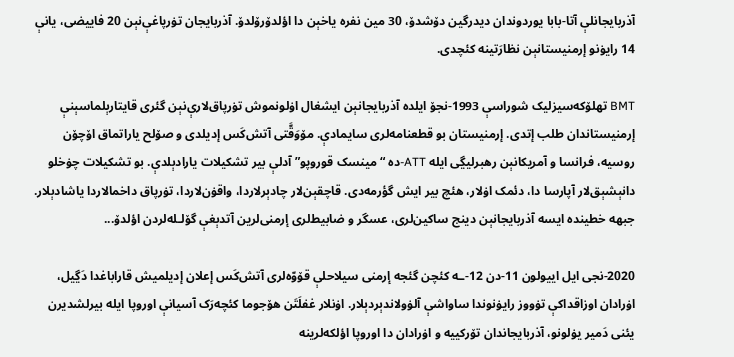آذربایجانلې آتا-بابا یوردوندان دیدرگین دۆشدۆ، 30 مین نفره‌ یاخېن دا اؤلدۆرۆلدۆ. آذربایجان تۏرپاغې‌نېن 20 فاییضی، یانې 14 رایۏنو إرمنیستا‌نېن نظارَتینه‌ کئچدی.

BMT تهلۆکه‌سیز‌لیک شوراسې 1993-نجۆ ایلده‌ آذربایجانېن ایشغال اۏلونموش تۏرپاق‌لارې‌نېن گئری قایتارېلماسېنې إرمنیستاندان طلب إتدی. إرمنیستان بو قطعنامه‌لری سایمادې. مۆوَقَّتی آتش‌کَس إدیلدی و صۆلح یاراتماق اۆچۆن روسیه‌، فرانسا و آمریکانېن رهبر‌لیڲی ایله‌ ATT-ده‌ “مینسک قوروپو” آد‌لې بیر تشکیلات یارادېلدې. بو تشکیلات چۏخلو دانېشېق‌لار آپار‌سا دا، دئمک اۏ‌لار، هئچ بیر ایش گؤرمه‌دی. قاچقېن‌لار چادېر‌لاردا، واقۏن‌لاردا، تۏرپاق داخما‌لاردا یاشادېلار. جبهه‌ خطینده‌ ایسه‌ آذربایجانېن دینج ساکین‌لری، عسگر و ضابیط‌لری إرمنی‌لرین آتدېغې گۆلـله‌لردن اؤلدۆ...

2020-نجی ایل اییولون 11-دن 12-ـه کئچن گئجه‌ إرمنی سیلاحلې قۆوّه‌لری آتش‌کَس إعلان إدیلمیش قاراباغدا دَڲیل، اۏرادان اوزاقداکې تۏووز رایۏنوندا ساواشې آلۏولاندېردېلار. اۏنلار غفلَتَن هۆجوما کئچه‌رَک آسیانې اوروپا ایله‌ بیرلشدیرن یئنی دَمیر یۏلونو، آذربایجاندان تۆرکییه‌ و اۏرادان دا اوروپا اؤلکه‌لرینه‌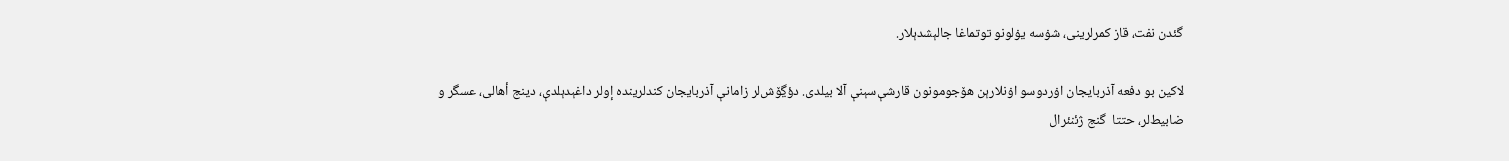گئدن نفت، قاز کمرلرینی، شۏسه‌ یۏلونو توتماغا جالېشدېلار.

لاکین بو دفعه‌ آذربایجان اۏردوسو اۏنلارېن هۆجومونون قارشې‌سېنې آلا بیلدی. دؤڲۆش‌لر زامانې آذربایجان کند‌لرینده‌ إولر داغېدېلدې، دینج أها‌لی، عسگر و ضابیط‌لر، حتتا  گنج ژئنئرال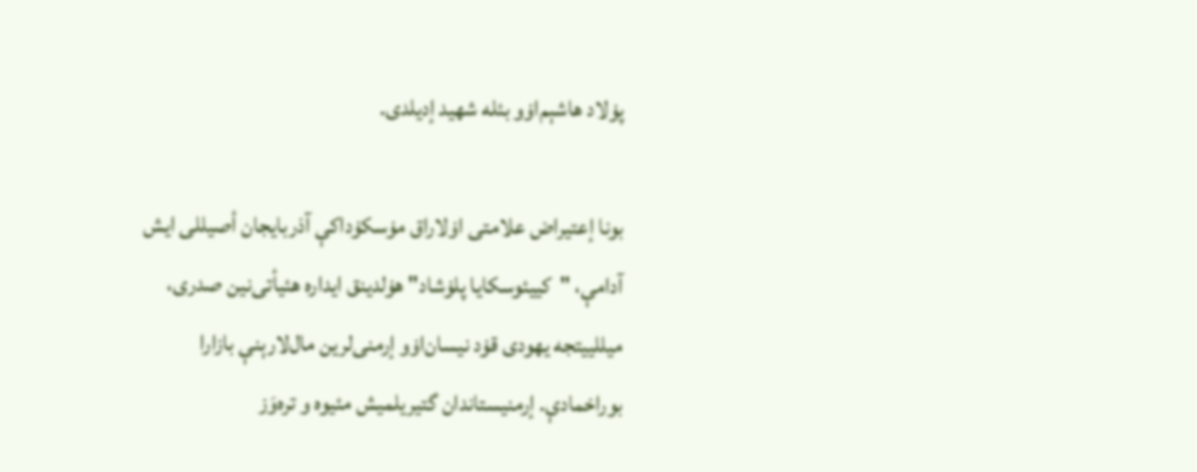پۏلاد هاشېم‌اۏو بئله‌ شهید إدیلدی.

بونا إعتیراض علامتی اۏلاراق مۏسکۏداکې آذربایجان أصیللی ایش آدامې، "کییئوسکایا پلۏشاد" هۏلدینق ایداره‌ هئیأتی‌نین صدری، میللییتجه‌ یهودی قۏد نیسان‌اۏو إرمنی‌لرین مال‌لارېنې بازارا بوراخمادې. إرمنیستاندان گتیریلمیش مئیوه‌ و تره‌وَز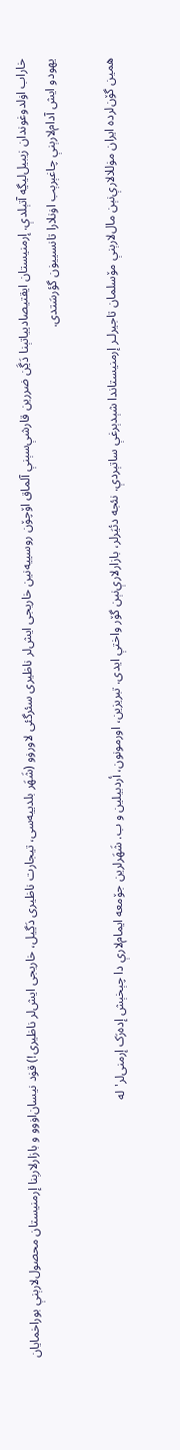خاراب اۏلدوغوندان زیبیل‌لیڲه‌ آتېلدې. إرمنیستان ایقتیصادییاتېنا دَڲَن ضررین قارشې‌سېنې آلماق اۆچۆن روسییه‌نین خاریجی ایش‌لر ناظیری سئرگئی لاورۏو (شَهَر بلدییه‌سی، تیجارت ناظیری دَڲیل، خاریجی ایش‌لر ناظیری!) قۏد نیسان‌اۏوو و بازار‌لارېنا إرمنیستان محصول‌لارېنې بوراخمایان یهودو ایش آدام‌لارېنې چاغېرېب اۏنلارا تانسییۏن گؤرسَتدی.

همین گۆن‌لرده‌ ایران مۏللا‌لارې‌نېن مال‌لارېنې مۆسلمان تاجیرلـر إرمنیستاندا شېدېرغې ساتېردې. نئجه‌ دئیَرلر، بازار‌لارې‌نېن گۆر واختې ایدی. تبریزین، اورمو‌نون، أردبیلین و ب. شَهَر‌لرین جۆمعه‌ ایمام‌لارې دا چېخېش إده‌رَک إرمنی‌لر'له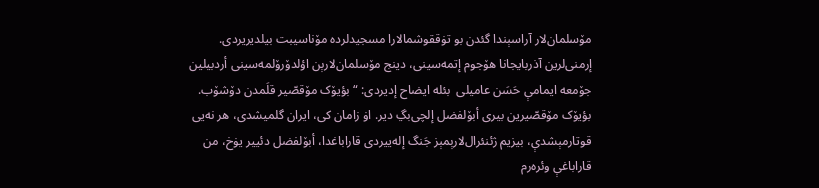مۆسلمان‌لار آراسېندا گئدن بو تۏققوشما‌لارا مسجید‌لرده مۆناسیبت بیلدیریردی. إرمنی‌لرین آذربایجانا هۆجوم إتمه‌سینی، دینج مۆسلمان‌لارېن اؤلدۆرۆلمه‌سینی أردبیلین جۆمعه‌ ایمامې حَسَن عامیلی  بئله‌ ایضاح إدیردی: “بؤیۆک مۆقصّیر قلَمدن دۆشۆب. بؤیۆک مۆقصّیرین بیری أبۆلفضل إلچی‌بڲ دیر. اۏ زامان کی، ایران گلمیشدی، هر نه‌یی قوتارمېشدې، بیزیم ژئنئرال‌لارېمېز جَنگ إله‌ییردی قاراباغدا، أبۆلفضل دئییر یۏخ، من قاراباغې وئره‌رم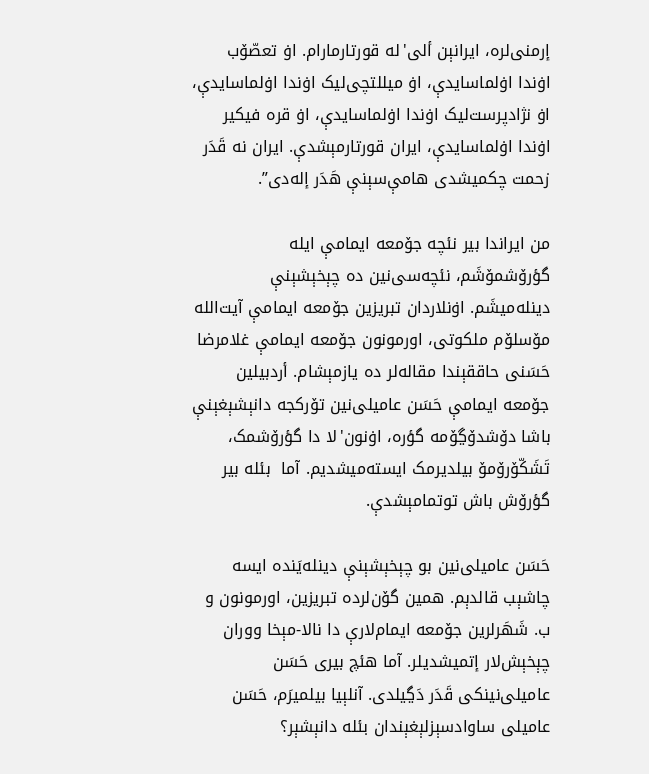إرمنی‌لره‌، ایرا‌نېن ألی'له‌ قورتارمارام. اۏ تعصّۆب اۏندا اۏلماسایدې، اۏ میللتچی‌لیک اۏندا اۏلماسایدې، اۏ نژادپرست‌لیک اۏندا اۏلماسایدې، اۏ قره‌ فیکیر اۏندا اۏلماسایدې، ایران قورتارمېشدې. ایران نه‌ قَدَر زحمت چکمیشدی هامې‌سېنې هَدَر إله‌دی”.

من ایراندا بیر نئچه‌ جۆمعه‌ ایمامې ایله‌ گؤرۆشمۆشَم، نئچه‌سی‌نین ده‌ چېخېشېنې دینله‌میشَم. اۏنلاردان تبریزین جۆمعه‌ ایمامې آ‌یت‌الله‌ مۆسلۆم ملکوتی، اورمونون جۆمعه‌ ایمامې غلا‌مرضا حَسَنی حاققېندا مقاله‌لر ده‌ یازمېشام. أردبیلین جۆمعه‌ ایمامې حَسَن عامیلی‌نین تۆرکجه‌ دانېشېغېنې باشا دۆشدۆڲۆمه‌ گؤره‌، اۏنون'لا دا گؤرۆشمک، تَشَکّۆرۆمۆ بیلدیرمک ایسته‌میشدیم. آما  بئله‌ بیر گؤرۆش باش توتمامېشدې.

حَسَن عامیلی‌نین بو چېخېشېنې دینله‌یَنده‌ ایسه‌ چاشېب قالدېم. همین گۆن‌لرده‌ تبریزین، اورمو‌نون و ب. شَهَر‌لرین جۆمعه‌ ایمام‌لارې دا نالا‌-مېخا ووران چېخېش‌لار إتمیشدیلر. آما هئچ بیری حَسَن عامیلی‌نینکی قَدَر دَڲیلدی. آنلېیا بیلمیرَم، حَسَن عامیلی ساوادسېز‌لېغېندان بئله‌ دانېشېر؟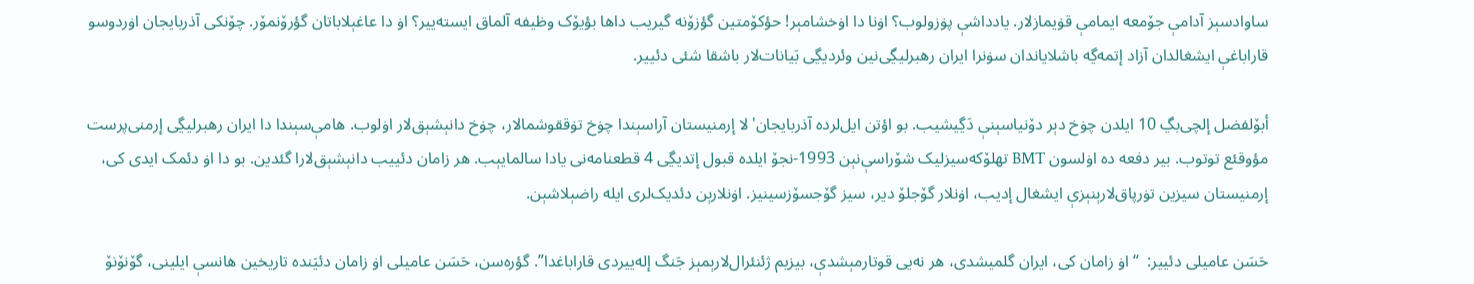ساوادسېز آدامې جۆمعه‌ ایمامې قۏیمازلار. یادداشې پۏزولوب؟ اۏنا دا اۏخشامېر! حؤکۆمتین گؤزۆنه‌ گیریب داها بؤیۆک وظیفه‌ آلماق ایسته‌ییر؟ اۏ دا عاغېلاباتان گؤرۆنمۆر. چۆنکی آذربایجان اۏردوسو قاراباغې ایشغالدان آزاد إتمه‌ڲه‌ باشلایاندان سۏنرا ایران رهبر‌لیڲی‌نین وئردیڲی بَیانات‌لار باشقا شئی دئییر.

أبۆلفضل إلچی‌بڲ 10 ایلدن چۏخ دېر دۆنیاسېنې دَڲیشیب. بو اؤتن ایل‌لرده‌ آذربایجان'لا‌ إرمنیستان آراسېندا چۏخ تۏققوشمالار، چۏخ دانېشېق‌لار اۏلوب. هامې‌سېندا دا ایران رهبر‌لیڲی إرمنی‌پرست مؤوقئع توتوب. بیر دفعه‌ ده‌ اۏلسون BMT تهلۆکه‌سیزلیک شۆراسې‌نېن 1993-نجۆ ایلده‌ قبول إتدیڲی 4 قطعنامه‌نی یا‌دا سالمایېب. هر زامان دئییب دانېشېق‌لارا گئدین. بو دا اۏ دئمک ایدی کی، إرمنیستان سیزین تۏرپاق‌لارېنېزې ایشغال إدیب، اۏنلار گۆجلۆ دیر، سیز گۆجسۆز‌سینیز. اۏنلارېن دئدیک‌لری ایله‌ راضېلاشېن.

حَسَن عامیلی دئییر:  “اۏ زامان کی، ایران گلمیشدی، هر نه‌یی قوتارمېشدې، بیزیم ژئنئرال‌لارېمېز جَنگ إله‌ییردی قاراباغدا”. گؤره‌سن، حَسَن عامیلی اۏ زامان دئیَنده‌ تاریخین هانسې ایلینی، گۆنۆنۆ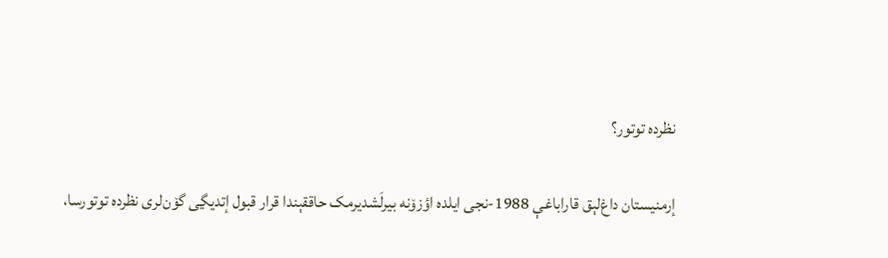نظرده‌ توتور؟

إرمنیستان داغ‌لېق قاراباغې 1988-نجی ایلده‌ اؤزۆنه‌ بیرلَشدیرمک حاققېندا قرار قبول إتدیڲی گۆن‌لری نظرده‌ توتورسا،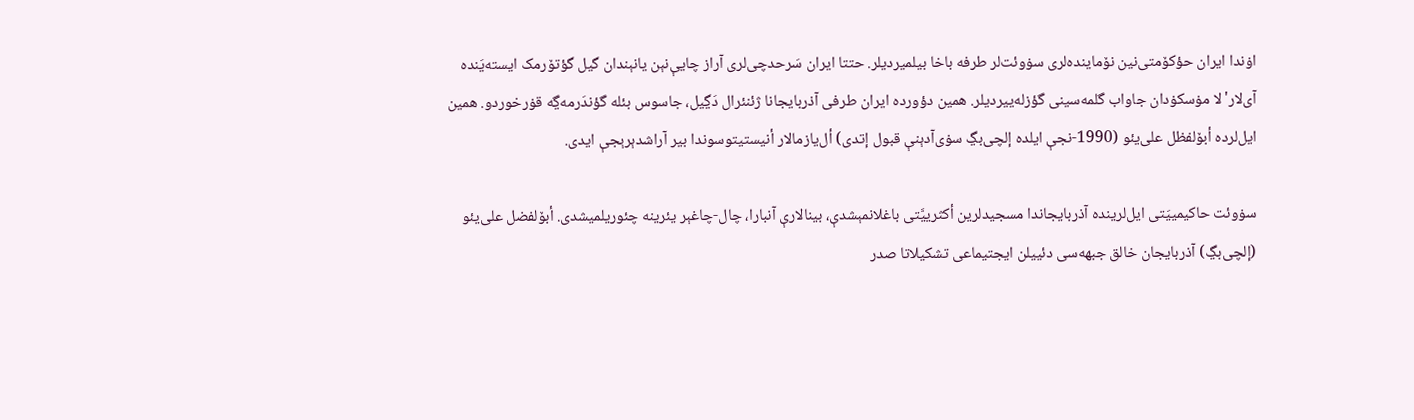اۏندا ایران حؤکۆمتی‌نین نۆماینده‌لری سۏوئت‌لر طرفه‌ باخا بیلمیردیلر. حتتا ایران سَرحدچی‌لری آراز چایې‌نېن یانېندان گیل گؤتۆرمک ایسته‌یَنده‌ آی‌لار'لا مۏسکۏدان جاواب گلمه‌سینی گؤزله‌ییردیلر. همین دؤورده‌ ایران طرفی آذربایجانا ژئنئرال دَڲیل، جاسوس بئله‌ گؤندَرمه‌ڲه‌ قۏرخوردو. همین ایل‌لرده‌ أبۆلفظل علی‌یئو (1990-نجې ایلده‌ إلچی‌بڲ سۏی‌آدېنې قبول إتدی) أل‌یازما‌لار أنیستیتوسوندا بیر آراشدېرېجې ایدی.

سۏوئت حاکیمییَتی ایل‌لرینده‌ آذربایجاندا مسجید‌لرین أکثریيَّتی باغلانمېشدې، بینا‌لارې آنبارا، چال-چاغېر یئرینه‌ چئوریلمیشدی. أبۆلفضل علی‌یئو (إلچی‌بڲ) آذربایجان خالق جبهه‌سی دئییلن ایجتیماعی تشکیلاتا صدر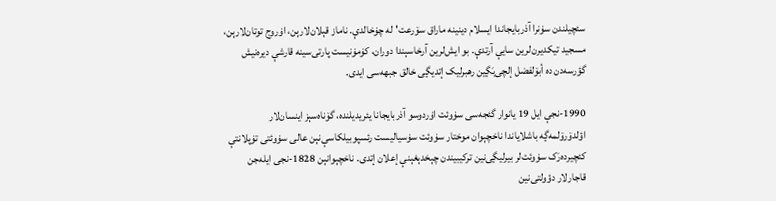سئچیلندن سۏنرا آذربایجاندا ایسلام دینینه‌ ماراق سۆرعت'له‌ چۏخالدې. ناماز قېلا‌ن‌لارېن، اۏروج توتان‌لارېن، مسجید تیکدیرن‌لرین سایې آرتدې. بو ایش‌لرین آرخاسېندا دوران، کۏمۏنیست پارتی‌سینه قارشې دیره‌نیش گؤرسه‌دن ده‌ أبۆلفضل إلچی‌بَڲین رهبر‌لیک إتدیڲی خالق جبهه‌سی ایدی.

1990-نجې ایل 19 یانوار گئجه‌سی سۏوئت اۏردوسو آذربایجانا یئریدیلنده‌، گۆناه‌سېز اینسان‌لار اؤلدۆرۆلمه‌ڲه باشلایاندا ناخچېوان موختار سۏوئت سۏسیالیست رئسپوبیلکاسې‌نېن عالی سۏوئتی تۏپلانتې کئچیرده‌رَک سۏوئت‌لر بیرلیڲی‌نین ترکیبیندن چېخدېغېنې إعلان إتدی. ناخچېوا‌نېن 1828-نجی ایله‌جن قاجارلار دؤولتی‌نین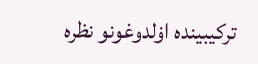ترکیبینده‌ اۏلدوغونو نظره‌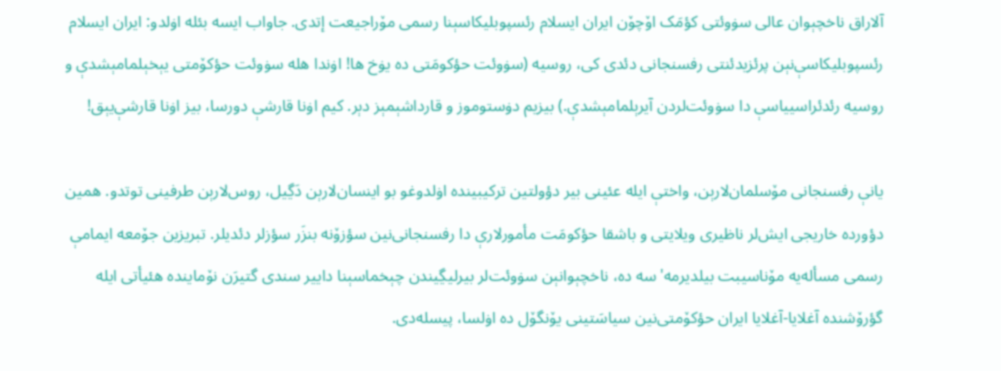آلاراق ناخچېوان عالی سۏوئتی کؤمَک اۆچۆن ایران ایسلام رئسپوبلیکاسېنا رسمی مۆراجیعت إتدی. جاواب ایسه‌ بئله‌ اۏلدو: ایران ایسلام رئسپوبلیکاسې‌نېن پرئزیدئنتی رفسنجانی دئدی کی، روسیه‌ (سۏوئت حؤکومَتی ده‌ یۏخ ها! اۏندا هله‌ سۏوئت حؤکۆمتی یېخېلمامېشدې و روسیه‌ رئدئراسییاسې دا سۏوئت‌لردن آیرېلمامېشدې.) بیزیم دۏستوموز و قارداشېمېز دېر. کیم اۏنا قارشې دورسا، بیز اۏنا قارشې‌یېق!

یانې رفسنجانی مۆسلمان‌لارېن، واختې ایله‌ عئینی بیر دؤولتین ترکیبینده‌ اۏلدوغو بو اینسان‌لارېن دَڲیل، روس‌لارېن طرفینی توتدو. همین دؤورده‌ خاریجی ایش‌لر ناظیری ویلایتی و باشقا حؤکومَت مأمور‌لارې دا رفسنجانی‌نین سؤزۆنه‌ بنزَر سؤزلر دئدیلر. تبریزین جۆمعه‌ ایمامې رسمی مسأله‌یه‌ مۆناسیبت بیلدیرمه'سه ده‌، ناخچېوا‌نېن سۏوئت‌لر بیرلیڲیندن چېخماسېنا داییر سندی گتیرَن نۆماینده‌ هئیأتی ایله‌ گؤرۆشنده‌ آغلایا-آغلایا ایران حؤکۆمتی‌نین سیاسَتینی یۆنگۆل ده‌ اۏلسا، پیسله‌دی.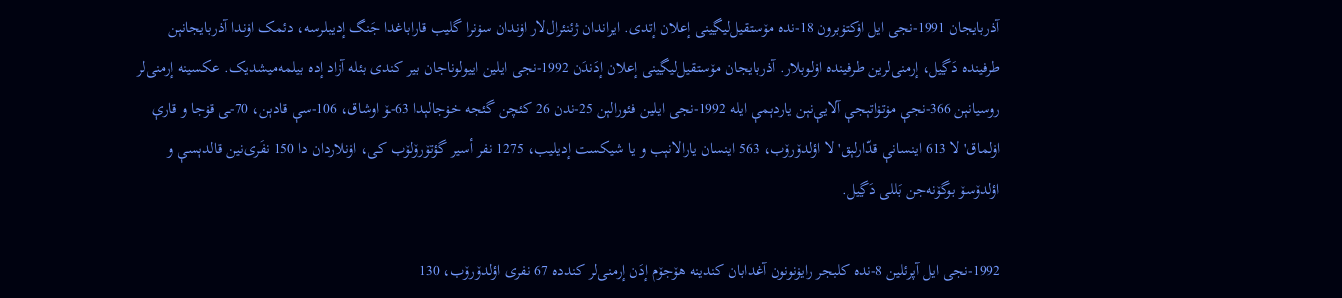آذربایجان 1991-نجی ایل اۏکتۏبرون 18-نده‌ مۆستقیل‌لیڲینی إعلان إتدی. ایراندان ژئنئرال‌لار اۏندان سۏنرا گلیب قاراباغدا جَنگ إدیبلرسه‌، دئمک اۏندا آذربایجانېن طرفینده‌ دَڲیل، إرمنی‌لرین طرفینده‌ اۏلوبلار. آذربایجان مۆستقیل‌لیڲینی إعلان إدَندَن 1992-نجی ایلین اییولوناجان بیر کندی بئله‌ آزاد إده‌ بیلمه‌میشدیک. عکسینه‌ إرمنی‌لر روسیا‌نېن 366-نجې مۏتۏاتېجې آلایې‌نېن یاردېمې ایله‌ 1992-نجی ایلین فئورالېن 25-ندن 26 کئچن گئجه‌ خۏجالېدا 63-ـۆ اوشاق، 106-سې قادېن، 70-ـی قۏجا و قارې اۏلماق'لا 613 اینسانې قدّارلېق'لا اؤلدۆرۆب، 563 اینسان یارالانېب و یا شیکست إدیلیب، 1275 نفر أسیر گؤتۆرۆلۆب کی، اۏنلاردان دا 150 نفَری‌نین قالدېسې و اؤلدۆسۆ بوگۆنه‌جن بَللی دَڲیل.

1992-نجی ایل آپرئلین 8-نده‌ کلبجر رایۏنونون آغدابان کندینه‌ هۆجۆم إدَن إرمنی‌لر کندده‌ 67 نفری اؤلدۆرۆب، 130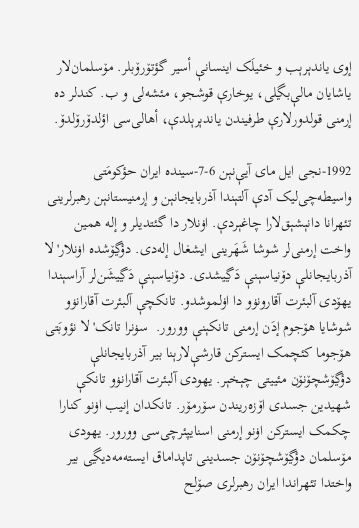إوی یاندېرېب و خئیلَک اینسانې أسیر گؤتۆرۆبلر. مۆسلمان‌لار یاشایان ما‌لې‌بڲلی، یوخارې قوشجو، مئشه‌لی و ب. کند‌لر ده‌ إرمنی قولدور‌لارې طرفیندن‌ یاندېرېلدې، أهالی‌سی اؤلدۆرۆلدۆ.

1992-نجی ایل مای آیې‌نېن 6-7-سینده‌ ایران حؤکومَتی واسیطه‌چی‌لیک آدې آلتېندا آذربایجانېن و إرمنیستا‌نېن رهبر‌لرینی تئهرانا دانېشېق‌لارا چاغېردې. اۏنلار دا گئتدیلر و إله‌ همین واخت إرمنی‌لر شوشا شَهَرینی ایشغال إله‌دی. دؤڲۆشده‌ اۏنلار'لا آذربایجانلې دۆنیاسېنې دَڲیشدی. دۆنیاسېنې دَڲیشَن‌لر آراسېندا  یهۆدی آلبئرت آقارونۏو دا اۏلموشدو. تانکچې آلبئرت آقارانۏو  شوشایا هۆجوم إدَن إرمنی تانکېنې وورور.  سۏنرا تانک'لا‌ نؤوبَتی هۆجوما کئچمک ایسترکن قارشې‌لارېنا بیر آذربایجانلې دؤڲۆشچۆنۆن مئییتی چېخېر. یهودی آلبئرت آقارانۏو تانکې شهیدین جسدی اۆزه‌ریندن‌ سۆرمۆر. تانکدان إنیب اۏنو کنارا چکمک ایسترکن اۏنو إرمنی اسنایپئرچی‌سی وورور. یهودی مۆسلمان دؤڲۆشچۆنۆن جسدینی تاپداماق ایسته‌مه‌دیڲی بیر واختدا تئهراندا ایران رهبر‌لری صۆلح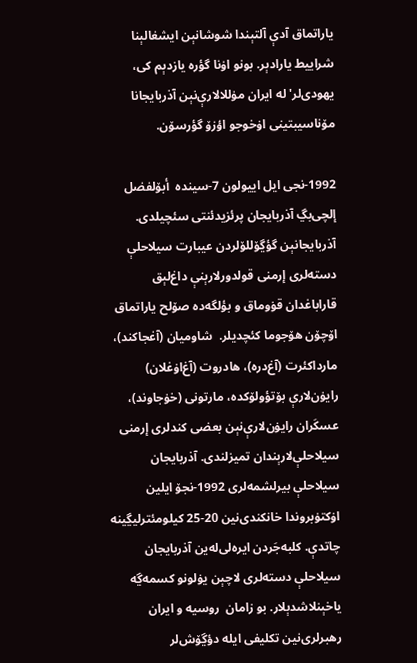یاراتماق آدې آلتېندا شوشا‌نېن ایشغالېنا شراییط یارادېر. بونو اۏنا گؤره‌ یازدېم کی، یهودی‌لر'له ایران مۏللا‌لارې‌نېن آذربایجانا مۆناسیبتینی اۏخوجو اؤزۆ گؤرسۆن.

1992-نجی ایل اییولون 7-سینده‌  أبۆلفضل إلچی‌بڲ آذربایجان پرئزیدئنتی سئچیلدی. آذربایجانېن گؤڲۆللۆلردن عیبارت سیلاحلې دسته‌لری إرمنی قولدور‌لارېنې داغ‌لېق قاراباغدان قۏوماق و بؤلگه‌ده‌ صۆلح یاراتماق اۆچۆن هۆجوما کئچدیلر.  شاومیان (آغجاکند)، مارداکئرت (آغ‌دره‌)، هادروت (آغ‌اۏغلان) رایۏن‌لارې بۆتؤولۆکده‌، مارتونی (خۏجاوند)، عسکَران رایۏن‌لارې‌نېن بعضی کند‌لری إرمنی سیلاحلې‌لارېندان تمیزلندی. آذربایجان سیلاحلې بیرلشمه‌لری 1992-نجۆ ایلین اۏکتۏبروندا خانکندی‌نین 20-25 کیلومئتر‌لیڲینه چاتدې. کلبه‌جَردن ایره‌لی‌له‌ین آذربایجان سیلاحلې دسته‌لری لاچېن یۏلونو کسمه‌ڲه‌ یاخېنلاشدېلار. بو زامان  روسیه‌ و ایران رهبرلری‌نین تکلیفی ایله‌ دؤڲۆش‌لر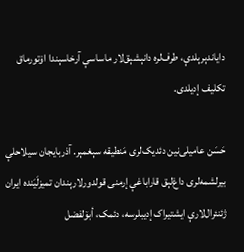دایاندېرېلدې، طرف‌لره‌ دانېشېق‌لار ماساسې آرخاسېندا اۏتورماق تکلیف إدیلدی.

حَسَن عامیلی‌نین دئدیک‌لری مَنطیقه‌ سېغمېر. آذربایجان سیلاحلې بیرلشمه‌لری داغ‌لېق قاراباغې إرمنی قولدور‌لارېندان تمیزلَیَنده‌ ایران ژئنئرال‌لارې ایشتیراک إدیبلرسه‌، دئمک، أبۆلفضل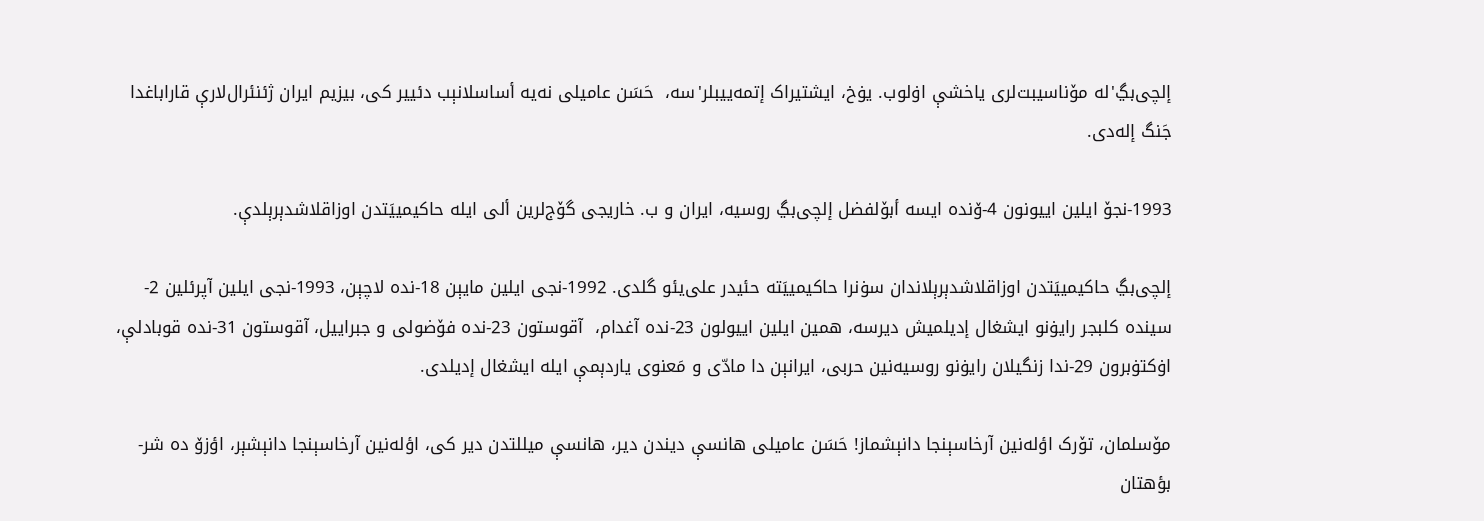إلچی‌بڲ'له مۆناسیبت‌لری یاخشې اۏلوب. یۏخ، ایشتیراک إتمه‌ییبلر'سه‌،  حَسَن عامیلی نه‌یه‌ أساسلانېب دئییر کی، بیزیم ایران ژئنئرال‌لارې قاراباغدا جَنگ إله‌دی.

1993-نجۆ ایلین اییونون 4-ۆنده‌ ایسه‌ أبۆلفضل إلچی‌بڲ روسیه‌، ایران و ب. خاریجی گۆج‌لرین أ‌لی ایله‌ حاکیمییَتدن اوزاقلاشدېرېلدې.

إلچی‌بڲ حاکیمییَتدن اوزاقلاشدېرېلاندان سۏنرا حاکیمییَته‌ حئیدر علی‌یئو گلدی. 1992-نجی ایلین مایېن 18-نده‌ لاچېن، 1993-نجی ایلین آپرئلین 2-سینده‌ کلبجر رایۏنو ایشغال إدیلمیش دیرسه‌، همین ایلین اییولون 23-نده‌ آغدام،  آقوستون 23-نده‌ فۆضولی و جبراییل، آقوستون 31-نده‌ قوبادلې، اۏکتۏبرون 29-ندا زنگیلان رایۏنو روسیه‌نین حربی، ایرا‌نېن دا مادّی و مَعنوی یاردېمې ایله‌ ایشغال إدیلدی.

مۆسلمان، تۆرک اؤله‌نین آرخاسېنجا دانېشماز! حَسَن عامیلی هانسې دیندن دیر، هانسې میللتدن دیر کی، اؤله‌نین آرخاسېنجا دانېشېر، اؤزۆ ده‌ شر-بؤهتان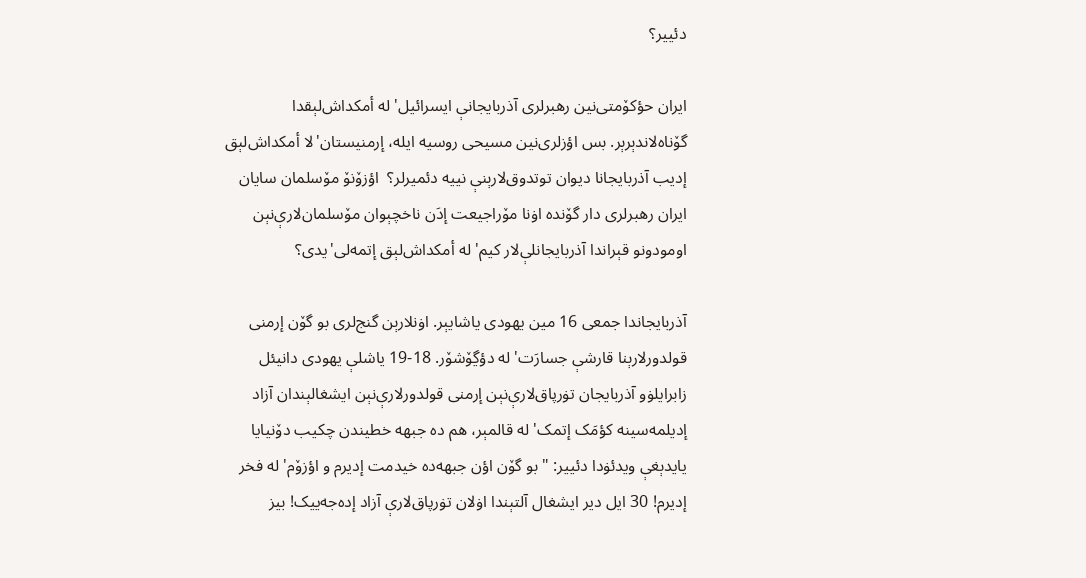دئییر؟

ایران حؤکۆمتی‌نین رهبر‌لری آذربایجانې ایسرائیل'له أمکداش‌لېقدا گۆناه‌لاندېرېر. بس اؤزلری‌نین مسیحی روسیه‌ ایله‌، إرمنیستان'لا‌ أمکداش‌لېق إدیب آذربایجانا دیوان توتدوق‌لارېنې نییه‌ دئمیرلر؟  اؤزۆنۆ مۆسلمان سایان ایران رهبر‌لری دار گۆنده‌ اۏنا مۆراجیعت إدَن ناخچېوان مۆسلمان‌لارې‌نېن اومودونو قېراندا آذربایجانلې‌لار کیم'له‌ أمکداش‌لېق إتمه‌لی'یدی؟

آذربایجاندا جمعی 16 مین یهودی یاشایېر. اۏنلارېن گنج‌لری بو گۆن إرمنی قولدور‌لارېنا قارشې جسارَت'له‌ دؤڲۆشۆر. 18-19 یاشلې یهودی دانیئل زابرایلۏو آذربایجان تۏرپاق‌لارې‌نېن إرمنی قولدور‌لارې‌نېن ایشغالېندان آزاد إدیلمه‌سینه‌ کؤمَک إتمک'له‌ قالمېر، هم ده‌ جبهه‌ خطیندن چکیب دۆنیایا یایدېغې ویدئۏدا دئییر: "بو گۆن اؤن جبهه‌ده‌ خیدمت إدیرم و اؤزۆم'له‌ فخر إدیرم! 30 ایل دیر ایشغال آلتېندا اۏلان تۏرپاق‌لارې آزاد إده‌جه‌ییک! بیز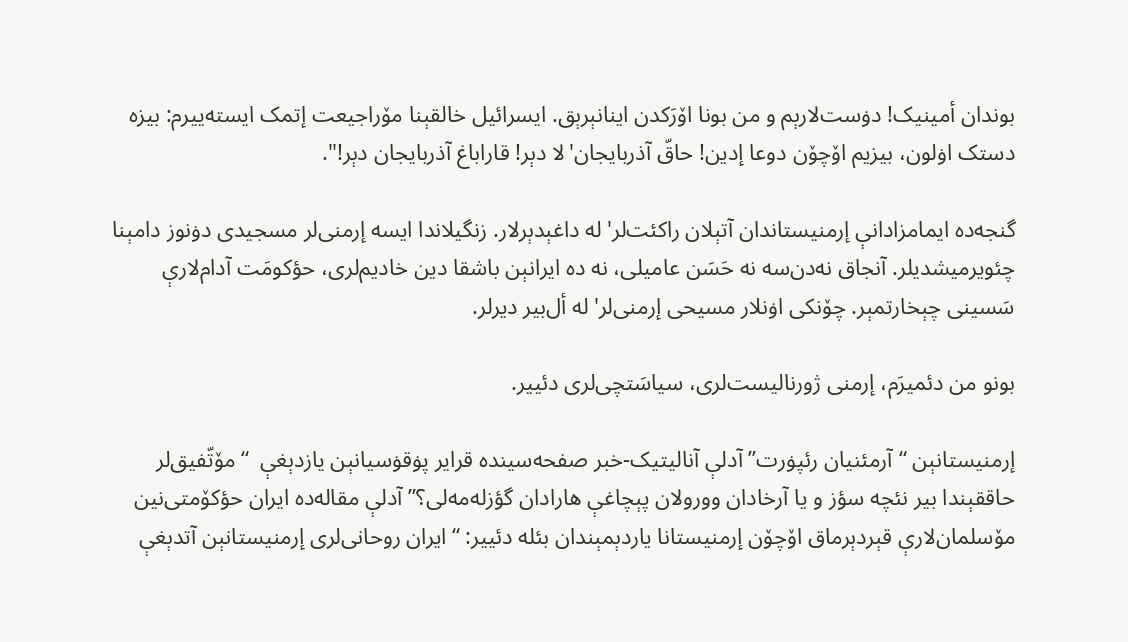بوندان أمینیک! دۏست‌لارېم و من بونا اۆرَکدن اینانېرېق. ایسرائیل خالقېنا مۆراجیعت إتمک ایسته‌ییرم: بیزه‌ دستک اۏلون، بیزیم اۆچۆن دوعا إدین! حاقّ آذربایجان'لا دېر! قاراباغ آذربایجان دېر!".

گنجه‌ده‌ ایمامزادانې إرمنیستاندان آتېلان راکئت‌لر'له داغېدېرلار. زنگیلاندا ایسه‌ إرمنی‌لر مسجیدی دۏنوز دامېنا چئویر‌میشدیلر. آنجاق نه‌دن‌سه‌ نه‌ حَسَن عامیلی، نه‌ ده‌ ایرا‌نېن باشقا دین خادیم‌لری، حؤکومَت آدام‌لارې سَسینی چېخارتمېر. چۆنکی اۏنلار مسیحی إرمنی‌لر'له أل‌بیر دیر‌لر.

بونو من دئمیرَم، إرمنی ژورنالیست‌لری، سیاسَتچی‌لری دئییر.

إرمنیستا‌نېن “آرمئنیان رئپۏرت” آد‌لې آنالیتیک-خبر صفحه‌سینده‌ قرایر پۏقۏسیا‌نېن یازدېغې  “مۆتّفیق‌لر حاققېندا بیر نئچه‌ سؤز و یا آرخادان وورولان پېچاغې هارادان گؤزله‌مه‌لی؟” آدلې مقاله‌ده‌ ایران حؤکۆمتی‌نین مۆسلمان‌لارې قېردېرماق اۆچۆن إرمنیستانا یاردېمېندان بئله‌ دئییر: “ایران روحانی‌لری إرمنیستا‌نېن آتدېغې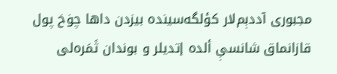مجبوری آددېم‌لار کؤلگه‌سینده‌ بیزدن داها چۏخ پول قازانماق شانسې ألده‌ إتدیلر و بوندان ثَمَره‌لی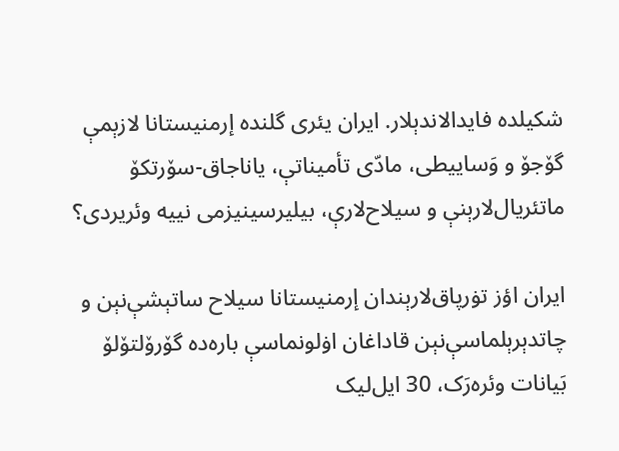شکیلده‌ فایدالاندېلار. ایران یئری گلنده‌ إرمنیستانا لازېمې گۆجۆ و وَساییطی، مادّی تأمیناتې، یاناجاق-سۆرتکۆ ماتئریال‌لارېنې و سیلاح‌لارې، بیلیرسینیزمی نییه‌ وئریردی؟

ایران اؤز تۏرپاق‌لارېندان إرمنیستانا سیلاح ساتېشې‌نېن و چاتدېرېلماسې‌نېن قاداغان اۏلونماسې باره‌ده‌ گۆرۆلتۆلۆ بَیانات وئره‌رَک، 30 ایل‌لیک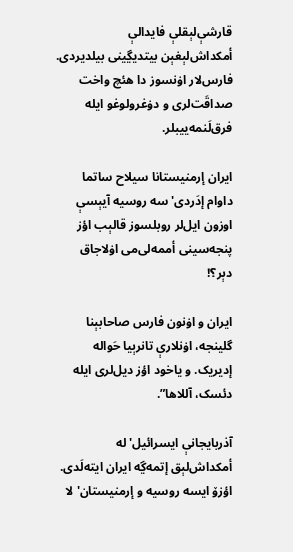قارشې‌لېقلې فایدا‌لې أمکداش‌لېغېن بیتدیڲینی بیلدیردی. فارس‌لار اۏنسوز دا هئچ واخت صداقَت‌لری و دۏغرولوغو ایله‌ فرق‌لَنمه‌ییبلر.

ایران إرمنیستانا سیلاح ساتما داوام إدَردی'سه‌ روسیه آیېسې اوزون ایل‌لر روبلسوز قالېب اؤز پنجه‌سینی أممه‌لی‌می اۏلاجاق دېر؟!

ایران و اۏنون فارس صاحابېنا گلینجه‌، اۏنلارې تانرېیا حَواله‌ إدیریک. و یاخود اؤز دیل‌لری ایله‌ دئسک، آللاها”.

آذربایجانې ایسرائیل'له أمکداش‌لېق إتمه‌ڲه‌ ایران ایته‌لَدی. اؤزۆ ایسه‌ روسیه‌ و إرمنیستان'لا‌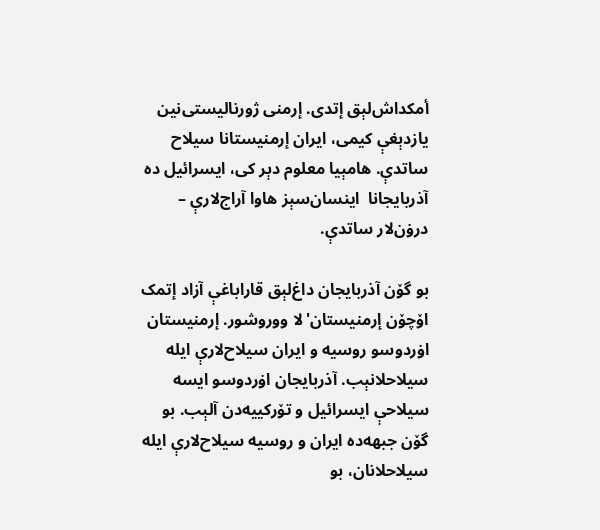أمکداش‌لېق إتدی. إرمنی ژورنالیستی‌نین یازدېغې کیمی، ایران إرمنیستانا سیلاح ساتدې. هامېیا معلوم دېر کی، ایسرائیل ده‌ آذربایجانا  اینسان‌سېز هاوا آراج‌لارې – درۏن‌لار ساتدې.

بو گۆن آذربایجان داغ‌لېق قاراباغې آزاد إتمک اۆچۆن إرمنیستان'لا‌ ووروشور. إرمنیستان اۏردوسو روسیه‌ و ایران سیلاح‌لارې ایله‌ سیلاحلا‌نېب. آذربایجان اۏردوسو ایسه‌ سیلاحې ایسرائیل و تۆرکییه‌دن آلېب. بو گۆن جبهه‌ده‌ ایران و روسیه‌ سیلاح‌لارې ایله‌ سیلاحلا‌نان، بو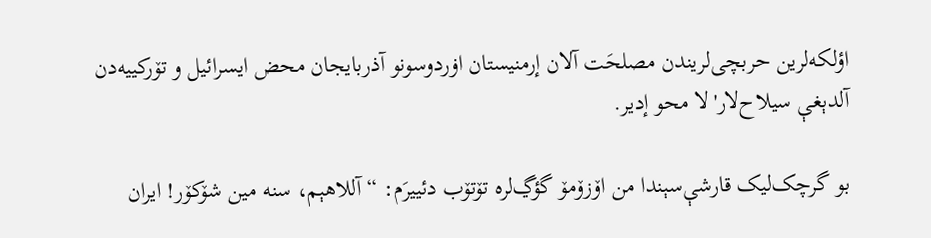اؤلکه‌لرین حربچی‌لریندن مصلحَت آلان إرمنیستان اۏردوسونو آذربایجان محض ایسرائیل و تۆرکییه‌دن آلدېغې سیلاح‌لار'لا محو إدیر.

بو گرچک‌لیک قارشې‌سېندا من اۆزۆمۆ گؤڲ‌لره‌ تۆتۆب دئییرَم: “آللاهېم، سنه‌ مین شۆکۆر! ایران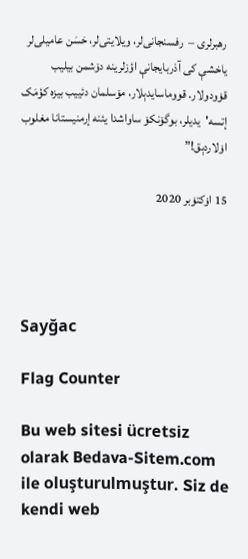رهبر‌لری –  رفسنجانی‌لر، ویلایتی‌لر، حَسَن عامیلی‌لر یاخشې کی آذربایجانې اؤز‌لرینه‌ دۆشمن‌ بیلیب قۏودولار. قووماسایدېلار، مۆسلمان دئییب بیزه‌ کؤمَک إتسه‌'یدیلر، بوگۆنکۆ ساواشدا یئنه‌ إرمنیستانا مغلوب اۏلاردېق!”

15 اۏکتۏبر 2020




Sayğac

Flag Counter

Bu web sitesi ücretsiz olarak Bedava-Sitem.com ile oluşturulmuştur. Siz de kendi web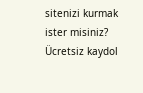sitenizi kurmak ister misiniz?
Ücretsiz kaydol